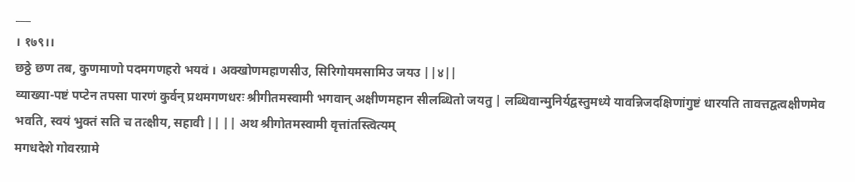___
। १७९।।
छठ्ठे छण तब, कुणमाणो पदमगणहरो भयवं । अक्खोणमहाणसीउ, सिरिगोयमसामिउ जयउ ||४||
व्याख्या-पष्टं पप्टेन तपसा पारणं कुर्वन् प्रथमगणधरः श्रीगीतमस्वामी भगवान् अक्षीणमहान सीलब्धितो जयतु | लब्धिवान्मुनिर्यद्वस्तुमध्ये यावन्निजदक्षिणांगुष्टं धारयति तावत्तद्वत्वक्षीणमेव भवति, स्वयं भुक्तं सति च तत्क्षीय, सहावी || || अथ श्रीगोतमस्वामी वृत्तांतस्त्वित्यम्
मगधदेशे गोवरग्रामे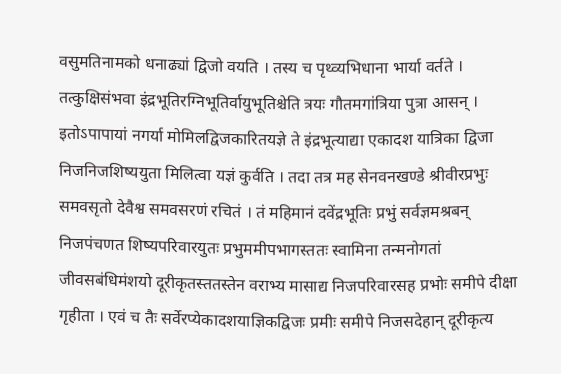वसुमतिनामको धनाढ्यां द्विजो वयति । तस्य च पृथ्व्यभिधाना भार्या वर्तते । तत्कुक्षिसंभवा इंद्रभूतिरग्निभूतिर्वायुभूतिश्चेति त्रयः गौतमगांत्रिया पुत्रा आसन् । इतोऽपापायां नगर्या मोमिलद्विजकारितयज्ञे ते इंद्रभूत्याद्या एकादश यात्रिका द्विजा निजनिजशिष्ययुता मिलित्वा यज्ञं कुर्वति । तदा तत्र मह सेनवनखण्डे श्रीवीरप्रभुः समवसृतो देवैश्व समवसरणं रचितं । तं महिमानं दवेंद्रभूतिः प्रभुं सर्वज्ञमश्रबन् निजपंचणत शिष्यपरिवारयुतः प्रभुममीपभागस्ततः स्वामिना तन्मनोगतां जीवसबंधिमंशयो दूरीकृतस्ततस्तेन वराभ्य मासाद्य निजपरिवारसह प्रभोः समीपे दीक्षा गृहीता । एवं च तैः सर्वेरप्येकादशयाज्ञिकद्विजः प्रमीः समीपे निजसदेहान् दूरीकृत्य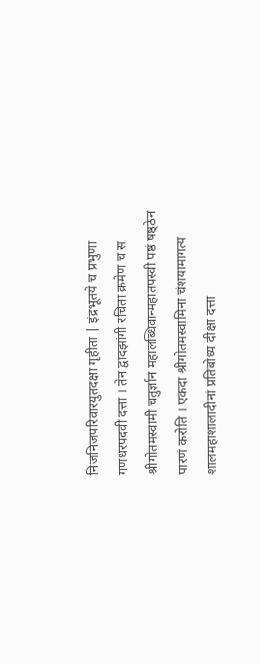निजनिजपरिवारयुतदक्षा गृहीता | इंद्रभूतये च प्रभुणा गणधरपदवी दत्ता । तेन द्वादझांगी रचिता क्रमेण च स श्रीगोतमस्वामी चतुर्ज्ञान महालब्धिवान्महातपस्वी पष्ठं षष्ठ्ठेन पारणं करोति । एकदा श्रीगोतमस्वामिना चंशयामागत्य शालमहाशालादीनां प्रतिबोध्य दीक्षा दत्ता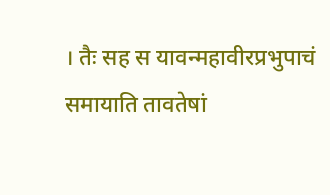। तैः सह स यावन्महावीरप्रभुपाचं समायाति तावतेषां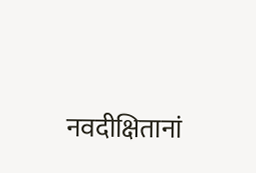नवदीक्षितानां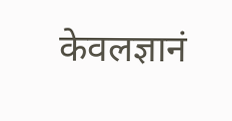केवलज्ञानं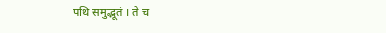पथि समुद्भूतं । ते च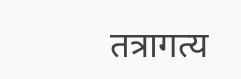तत्रागत्य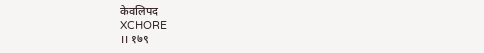केवलिपद
XCHORE
।। १७९